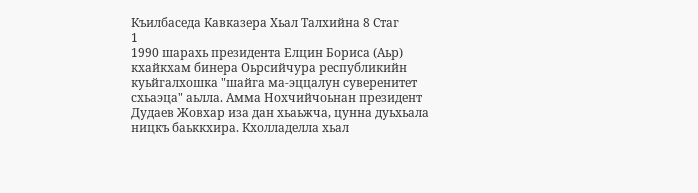Къилбаседа Кавказера Хьал Талхийна 8 Стаг
1
1990 шарахь президента Елцин Бориса (Аьр) кхайкхам бинера Оьрсийчура республикийн куьйгалхошка "шайга ма-эццалун суверенитет схьаэца" аьлла. Амма Нохчийчоьнан президент Дудаев Жовхар иза дан хьаьжча, цунна дуьхьала ницкъ баьккхира. Кхолладелла хьал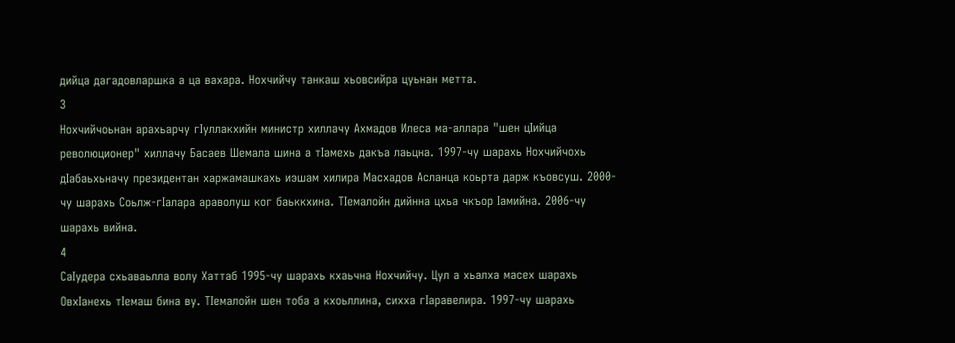дийца дагадовларшка а ца вахара. Нохчийчу танкаш хьовсийра цуьнан метта.
3
Нохчийчоьнан арахьарчу гIуллакхийн министр хиллачу Ахмадов Илеса ма-аллара "шен цIийца революционер" хиллачу Басаев Шемала шина а тIамехь дакъа лаьцна. 1997-чу шарахь Нохчийчохь дIабаьхьначу президентан харжамашкахь иэшам хилира Масхадов Асланца коьрта дарж къовсуш. 2000-чу шарахь Соьлж-гIалара араволуш ког баьккхина. ТIемалойн дийнна цхьа чкъор Iамийна. 2006-чу шарахь вийна.
4
СаIудера схьаваьлла волу Хаттаб 1995-чу шарахь кхаьчна Нохчийчу. Цул а хьалха масех шарахь ОвхIанехь тIемаш бина ву. ТIемалойн шен тоба а кхоьллина, сихха гIаравелира. 1997-чу шарахь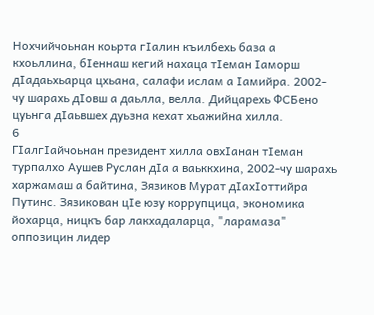Нохчийчоьнан коьрта гIалин къилбехь база а кхоьллина, бIеннаш кегий нахаца тIеман Iаморш дIадаьхьарца цхьана, салафи ислам а Iамийра. 2002-чу шарахь дIовш а даьлла, велла. Дийцарехь ФСБено цуьнга дIаьвшех дуьзна кехат хьажийна хилла.
6
ГIалгIайчоьнан президент хилла овхIанан тIеман турпалхо Аушев Руслан дIа а ваьккхина, 2002-чу шарахь харжамаш а байтина, Зязиков Мурат дIахIоттийра Путинс. Зязикован цIе юзу коррупцица, экономика йохарца, ницкъ бар лакхадаларца, "ларамаза" оппозицин лидер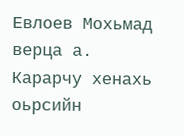Евлоев Мохьмад верца а. Карарчу хенахь оьрсийн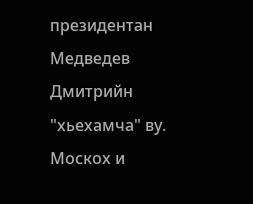президентан Медведев Дмитрийн "хьехамча" ву. Москох и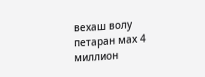вехаш волу петаран мах 4 миллион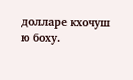долларе кхочуш ю боху.